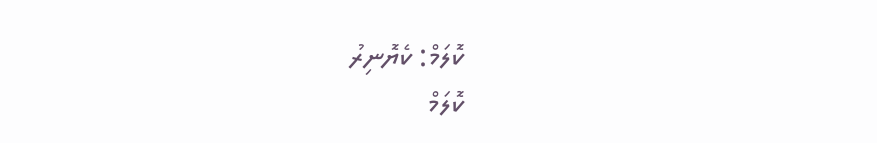ކޮލަމް: ކެޔޮނިރު
ކޮލަމް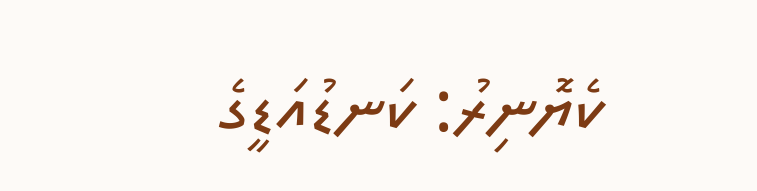ކެޔޮނިރު: ކަނޑުއަޑީގެ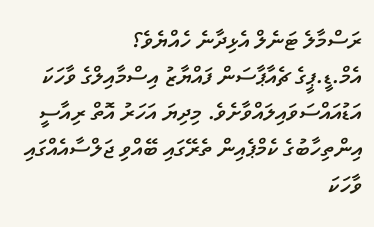ރަސްމާލެ ޓަނެލް އެޅިދާނެ ހެއްޔެވެ؟
އެމް.ޑީ.ޕީގެ ޗެއާޕާސަން ފައްޔާޒު އިސްމާއިލްގެ ވާހަކަ އަޑުއައްސަވައިލައްވާށެވެ. މިދިޔަ އަހަރު އޮތް ރިއާސީ އިންތިހާބުގެ ކެމްޕެއިން ތެރޭގައި ބޭއްވި ޖަލްސާއެއްގައި ވާހަކަ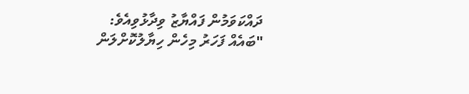ދައްކަވަމުން ފައްޔާޒު ވިދާޅުވިއެވެ:
"ބައެއް ފަހަރު މިހެން ހިޔާލުކޮށްލަން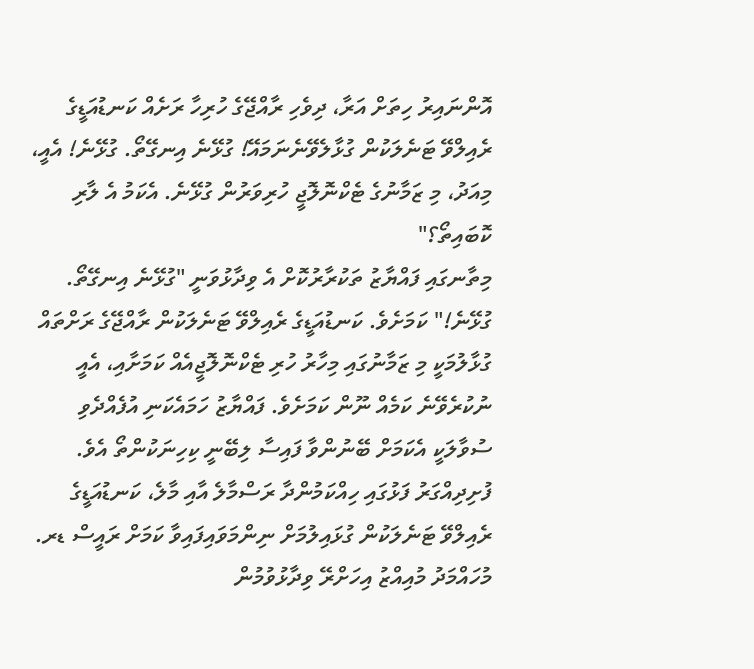އޮންނައިރު ހިތަށް އަރާ، ދިވެހި ރާއްޖޭގެ ހުރިހާ ރަށެއް ކަނޑުއަޑީގެ ރެއިލްވޭ ޓަނެލަކުން ގުޅާލެވޭނެނަމައޭ! ގުޅޭނެ އިނގޭތޯ. ގުޅޭނެ! އެއީ، މިއަދު، މި ޒަމާނުގެ ޓެކްނޮލޮޖީ ހުރިވަރުން ގުޅޭނެ. އެކަމު އެ ލާރި ކޮބައިތޯ؟"
މިތާނގައި ފައްޔާޒު ތަކުރާރުކޮށް އެ ވިދާޅުވަނީ "ގުޅޭނެ އިނގޭތޯ. ގުޅޭނެ!" ކަމަށެވެ. ކަނޑުއަޑީގެ ރެއިލްވޭ ޓަނެލަކުން ރާއްޖޭގެ ރަށްތައް ގުޅާލުމަކީ މި ޒަމާނުގައި މިހާރު ހުރި ޓެކްނޮލޮޖީއެއް ކަމަށާއި، އެއީ ނުކުރެވޭނެ ކަމެއް ނޫން ކަމަށެވެ. ފައްޔާޒު ހަމައެކަނި އުފެއްދެވި ސުވާލަކީ އެކަމަށް ބޭނުންވާ ފައިސާ ލިބޭނީ ކިހިނަކުންތޯ އެވެ.
ފުށިދިއްގަރު ފަޅުގައި ހިއްކަމުންދާ ރަސްމާލެ އާއި މާލެ، ކަނޑުއަޑީގެ ރެއިލްވޭ ޓަނެލަކުން ގުޅައިލުމަށް ނިންމަވައިފައިވާ ކަމަށް ރައީސް ޑރ. މުހައްމަދު މުއިއްޒު އިހަށްރޭ ވިދާޅުވުމުން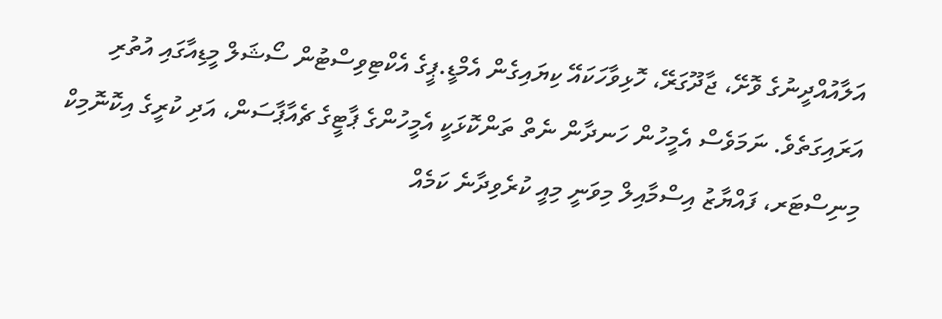އަލާއުއްދީނުގެ ވޮށޭ، ޖާދޫގަރޭ، ހޮޅިވާހަކައޭ ކިޔައިގެން އެމްޑީ.ޕީގެ އެކްޓިވިސްޓުން ސޯޝަލް މީޑިއާގައި އުތުރި އަރައިގަތެވެ. ނަމަވެސް އެމީހުން ހަނދާން ނެތް ތަންކޮޅަކީ އެމީހުންގެ ޕާޓީގެ ޗެއާޕާސަން، އަދި ކުރީގެ އިކޮނޮމިކް މިނިސްޓަރ، ފައްޔާޒު އިސްމާއިލް މިވަނީ މިއީ ކުރެވިދާނެ ކަމެއް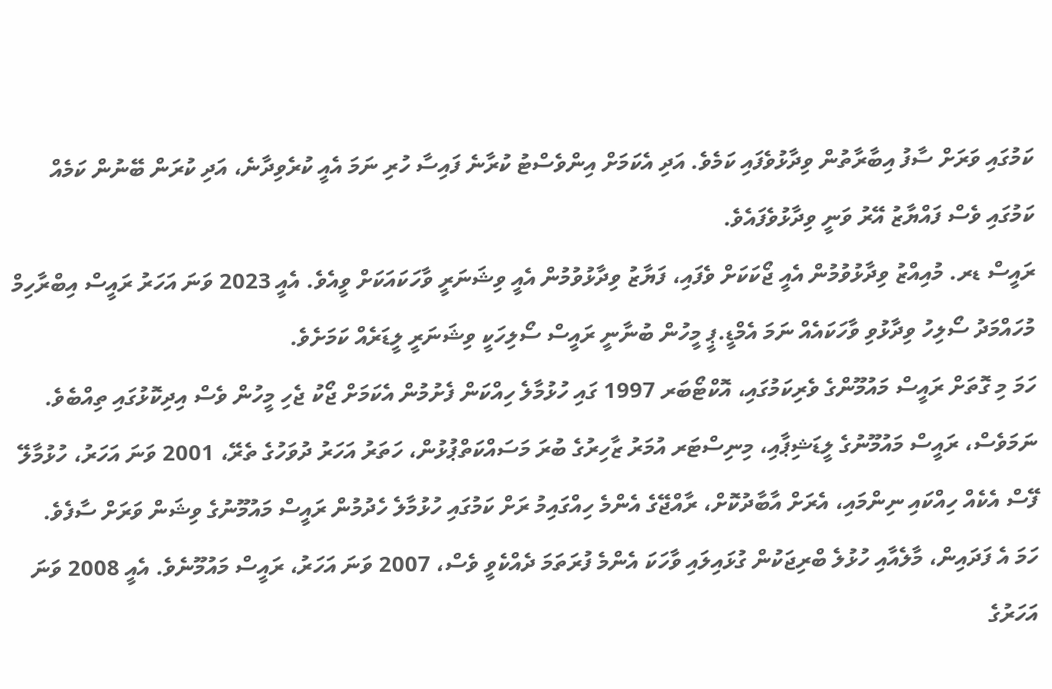ކަމުގައި ވަރަށް ސާފު އިބާރާތުން ވިދާޅުވެފައި ކަމެވެ. އަދި އެކަމަށް އިންވެސްޓު ކުރާނެ ފައިސާ ހުރި ނަމަ އެއީ ކުރެވިދާނެ، އަދި ކުރަން ބޭނުން ކަމެއް ކަމުގައި ވެސް ފައްޔާޒު އޭރު ވަނީ ވިދާޅުވެފައެވެ.
ރައީސް ޑރ. މުއިއްޒު ވިދާޅުވުމުން އެއީ ޖޯކަކަށް ވެފައި، ފަޔާޒު ވިދާޅުވުމުން އެއީ ވިޝަނަރީ ވާހަކައަކަށް ވީއެވެ. އެއީ 2023 ވަނަ އަހަރު ރައީސް އިބްރާހިމް މުހައްމަދު ސޯލިހު ވިދާޅުވި ވާހަކައެއް ނަމަ އެމްޑީ.ޕީ މީހުން ބުނާނީ ރައީސް ސޯލިހަކީ ވިޝަނަރީ ލީޑަރެއް ކަމަށެވެ.
ހަމަ މި ގޮތަށް ރައީސް މައުމޫންގެ ވެރިކަމުގައި، އޮކްޓޯބަރ 1997 ގައި ހުޅުމާލެ ހިއްކަން ފެށުމުން އެކަމަށް ޖޯކު ޖެހި މީހުން ވެސް އިދިކޮޅުގައި ތިއްބެވެ. ނަމަވެސް، ރައީސް މައުމޫނުގެ ލީޑަޝިޕާއި، މިނިސްޓަރ އުމަރު ޒާހިރުގެ ބުރަ މަސައްކަތްޕުޅުން، ހަތަރު އަހަރު ދުވަހުގެ ތެރޭ، 2001 ވަނަ އަހަރު، ހުޅުމާލޭ ފޭސް އެކެއް ހިއްކައި ނިންމައި، އެރަށް އާބާދުކޮށް، ރާއްޖޭގެ އެންމެ ހިއްގައިމު ރަށް ކަމުގައި ހުޅުމާލެ ހެދުމުން ރައީސް މައުމޫނުގެ ވިޝަން ވަރަށް ސާފެވެ.
ހަމަ އެ ފަދައިން، މާލެއާއި ހުޅުލެ ބްރިޖަކުން ގުޅައިލައި ވާހަކަ އެންމެ ފުރަތަމަ ދެއްކެވީ ވެސް، 2007 ވަނަ އަހަރު، ރައީސް މައުމޫނެވެ. އެއީ 2008 ވަނަ އަހަރުގެ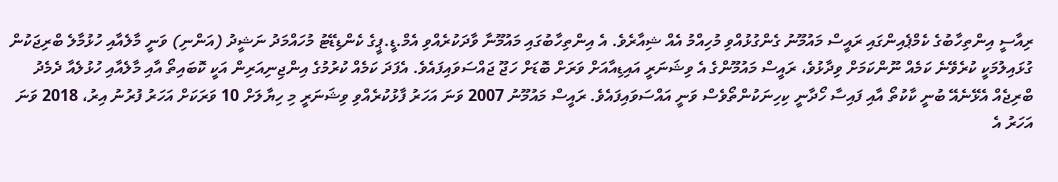ރިއާސީ އިންތިހާބުގެ ކެމްޕެއިންގައި ރައީސް މައުމޫނު ގެންގުޅުއްވި މުހިއްމު އެއް ޝިއާރެވެ. އެ އިންތިހާބުގައި މައުމޫނާ ވާދަކުރެއްވި އެމް.ޑީ.ޕީގެ ކެންޑިޑޭޓު މުހައްމަދު ނަޝީދު (އަންނި) ވަނީ މާލެއާއި ހުޅުމާލެ ބްރިޖަކުން ގުޅައިލުމަކީ ކުރެވޭނެ ކަމެއް ނޫންކަމަށް ވިދާޅުވެ، ރައީސް މައުމޫންގެ އެ ވިޝަނަރީ އައިޑިއާއަށް ވަރަށް ބޮޑަށް ހަޖޫ ޖައްސަވައިފައެވެ. އެފަދަ ކަމެއް ކުރުމުގެ އިންޖިނިއަރިން އަކީ ކޮބައިތޯ އާއި މާލެއާއި ހުޅުލެއާ ދެމެދު ބްރިޖެއް އެޅޭނެއޭ ބުނީ ކާކުތޯ އާއި ފައިސާ ހޯދާނީ ކިހިނަކުންތޯވެސް ވަނީ އައްސަވައިފައެވެ. ރައީސް މައުމޫނު 2007 ވަނަ އަހަރު ފާޅުކުރެއްވި ވިޝަނަރީ މި ހިޔާލަށް 10 ވަރަކަށް އަހަރު ފުރުނު އިރު، 2018 ވަނަ އަހަރު އެ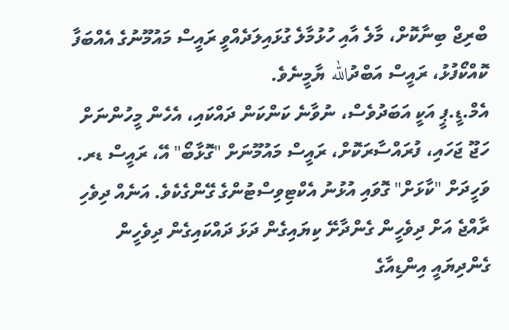ބްރިޖް ބިނާކޮށް، މާލެ އާއި ހުޅުމާލެ ގުޅައިލަދެއްވީ ރައީސް މައުމޫނުގެ އެއްބަފާ ކޮއްކޯފުޅު، ރައީސް އަބްދުالله ޔާމީނެވެ.
އެމް.ޑީ.ޕީ އަކީ އަބަދުވެސް، ނުވާނެ ކަންކަން ދައްކައި، އެހެން މީހުންނަށް ހަޖޫ ޖަހައި، ފުރައްސާރަކޮށް، ރައީސް މައުމޫނަށް "ގޮޅާބޯ" އޭ، ރައީސް ޑރ. ވަހީދަށް "ކާޅަށް" ގޮވައި އުޅުނު އެކްޓިވިސްޓުންގެ ގޭންގެކެވެ. އަނެއް ދިވެހި ރާއްޖެ އަށް ދިވެހީން ގެންދާށޭ ކިޔައިގެން ދަޅަ ދައްކައިގެން ދިވެހީން ގެންދިޔައީ އިންޑިއާގެ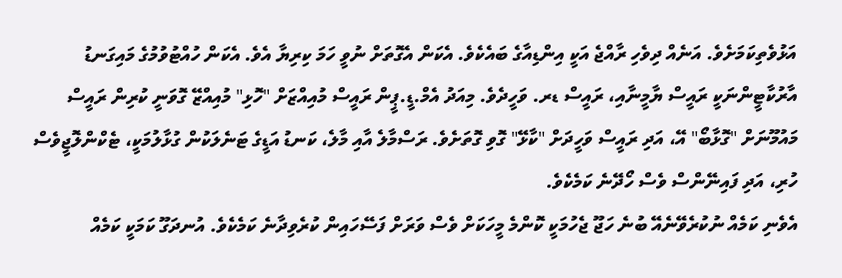އަޅުވެތިކަމަށެވެ. އަނެއް ދިވެހި ރާއްޖެ އަކީ އިންޑިއާގެ ބައެކެވެ. އެކަން އެގޮތަށް ނުވީ ހަމަ ކިރިޔާ އެވެ. އެކަން ހުއްޓުވުމުގެ މައިގަނޑު އާރުކާޓީންނަކީ ރައީސް ޔާމީނާއި، ރައީސް ޑރ. ވަހީދެވެ. މިއަދު އެމް.ޑީ.ޕީން ރައީސް މުއިއްޒަށް "ހޮޅި" މުއިއްޒޭ ގޮވަނީ ކުރިން ރައީސް މައުމޫނަށް "ގޮޅާބޯ" އޭ، އަދި ރައީސް ވަހީދަށް "ކާޅޭ" ގޮވި ގޮތަށެވެ. ރަސްމާލެ އާއި މާލެ، ކަނޑު އަޑީގެ ޓަނެލަކުން ގުޅާލުމަކީ، ޓެކްންލޮޖީވެސް ހުރި، އަދި ފައިނޭންސް ވެސް ހޯދޭނެ ކަމެކެވެ.
އެވެނި ކަމެއް ނުކުރެވޭނެއޭ ބުނެ ހަޖޫ ޖެހުމަކީ ކޮންމެ މީހަކަށް ވެސް ވަރަށް ފަސޭހައިން ކުރެވިދާނެ ކަމެކެވެ. އުނދަގޫ ކަމަކީ ކަމެއް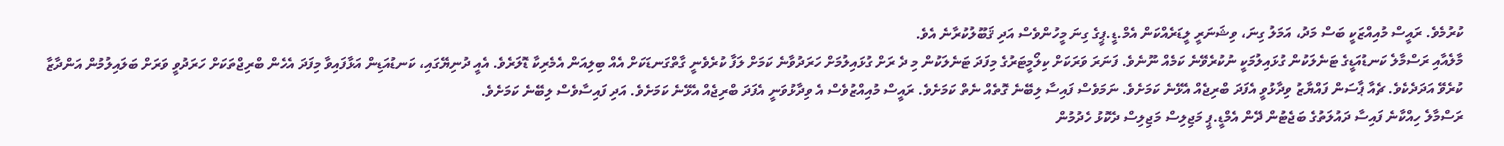ކުރުމެވެ. ރައީސް މުއިއްޒަކީ ބަސް މަދު، އަމަލު ގިނަ، ވިޝަނަރީ ލީޑަރެއްކަން އެމް.ޑީ.ޕީގެ ގިނަ މީހުންވެސް އަދި ޤަބޫލުކުރާނެ އެވެ.
މާލެއާއި ރަސްމާލެ ކަނޑުއަޑީގެ ޓަނެލަކުން ގުޅައިލުމަކީ ނުކުރެވޭނެ ކަމެއް ނޫނެވެ. ފަނަރަ ވަރަކަށް ކިލޯމީޓަރުގެ މިފަދަ ޓަނެލަކުން މި ދެ ރަށް ގުޅައިލުމަށް ހަރަދުވާނެ ކަމަށް ލަފާ ކުރެވެނީ ގާތްގަނޑަކަށް އެއް ބިލިއަން އެމެރިކާ ޑޮލަރެވެ. އެއީ ދުނިޔޭގައި، ކަނޑުއަޑިން އަޅާފައިވާ މިފަދަ އެހެން ބްރިޖްތަކަށް ހަރަދުވީ ވަރަށް ބަލައިލުމުން އަންދާޒާ ކުރެވޭ އަދަދެކެވެ. ޗެއާ ޕާސަން ފައްޔާޒު ވިދާޅުވީ އެފަދަ ބްރިޖެއް އެޅޭނެ ކަމަށެވެ. ނަމަވެސް ފައިސާ ލިބޭނެ ގޮތެއް ނެތް ކަމަށެވެ. ރައީސް މުއިއްޒުވެސް އެ ވިދާޅުވަނީ އެފަދަ ބްރިޖެއް އެޅޭނެ ކަމަށެވެ. އަދި ފައިސާވެސް ލިބޭނެ ކަމަށެވެ.
ރަސްމާލެ ހިއްކާނެ ފައިސާ ދައުލަތުގެ ބަޖެޓުން ދޭން އެމްޑީ.ޕީ މަޖިލިސް މަޖިލިސް ދެކޮޅު ހެދުމުން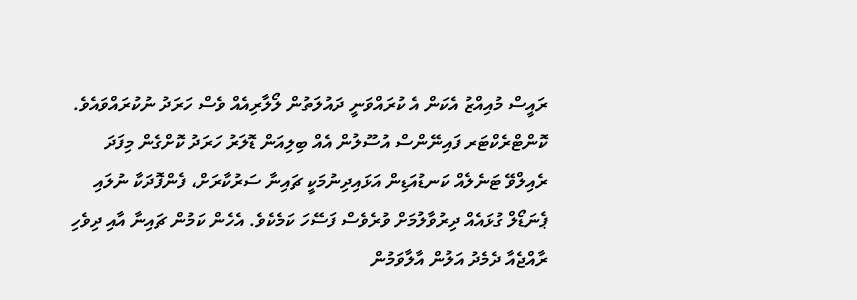ރައީސް މުއިއްޒު އެކަން އެ ކުރައްވަނީ ދައުލަތުން ލޯލާރިއެއް ވެސް ހަރަދު ނުކުރައްވައެވެ. ކޮންޓްރެކްޓަރ ފައިނޭންސް އުސޫލުން އެއް ބިލިއަން ޑޮލަރު ހަރަދު ކޮށްގެން މިފަދަ ރެއިލްވޭ ޓަނެލެއް ކަނޑުއަޑިން އަޅައިދިނުމަކީ ޗައިނާ ސަރުކާރަށް، ފެންފޮދަކާ ނުލައި ޕެނަޑޯލް ގުޅައެއް ދިރުވާލުމަށް ވުރެވެސް ފަސޭހަ ކަމެކެވެ. އެހެން ކަމުން ޗައިނާ އާއި ދިވެހި ރާއްޖެއާ ދެމެދު އަލުން އާލާވަމުން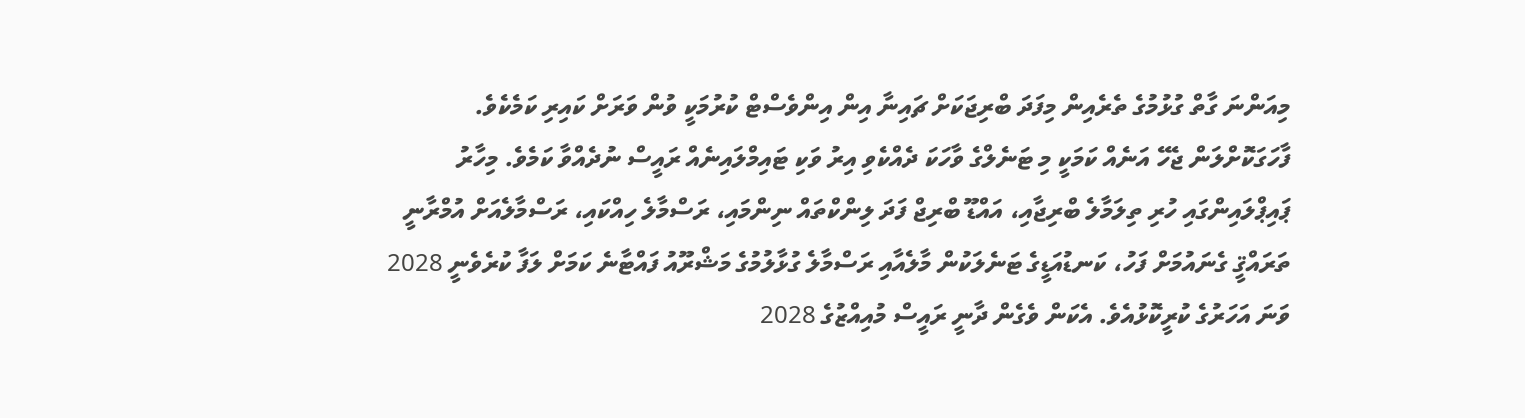މިއަންނަ ގާތް ގުޅުމުގެ ތެރެއިން މިފަދަ ބްރިޖަކަށް ޗައިނާ އިން އިންވެސްޓް ކުރުމަކީ ވުން ވަރަށް ކައިރި ކަމެކެވެ.
ފާހަގަކޮށްލަން ޖެހޭ އަނެއް ކަމަކީ މި ޓަނެލްގެ ވާހަކަ ދެއްކެވި އިރު ވަކި ޓައިމްލައިނެއް ރައީސް ނުދެއްވާ ކަމެވެ. މިހާރު ޕައިޕްލައިންގައި ހުރި ތިލަމާލެ ބްރިޖާއި، އައްޑޫ ބްރިޖް ފަދަ ލިންކްތައް ނިންމައި، ރަސްމާލެ ހިއްކައި، ރަސްމާލެއަށް އުމްރާނީ ތަރައްޤީ ގެނައުމަށް ފަހު، ކަނޑުއަޑީގެ ޓަނެލަކުން މާލެއާއި ރަސްމާލެ ގުޅާލުމުގެ މަޝްރޫއު ފައްޓާނެ ކަމަށް ލަފާ ކުރެވެނީ 2028 ވަނަ އަހަރުގެ ކުރީކޮޅުއެވެ. އެކަން ވެގެން ދާނީ ރައީސް މުއިއްޒުގެ 2028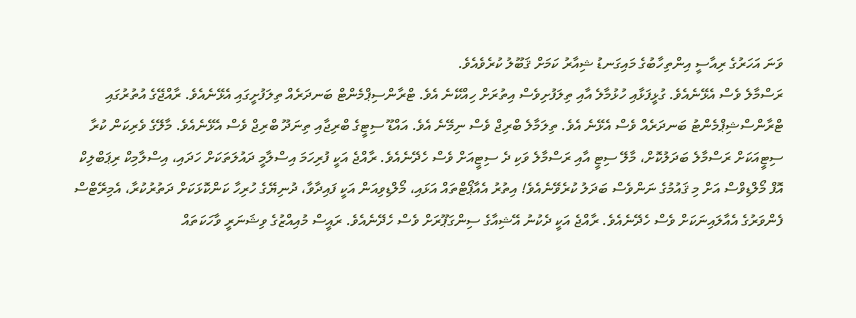ވަނަ އަހަރުގެ ރިއާސީ އިންތިހާބުގެ މައިގަނޑު ޝިއާރު ކަމަށް ޤަބޫލު ކުރެވެއެވެ.
ރަސްމާލެ ވެސް އެޅޭނެއެވެ. ގުޅީފަޅާއި ހުޅުމާލެ އާއި ތިލަފުށިވެސް އިތުރަށް ހިއްކޭނެ އެވެ. ޓްރާންސިޕްމެންޓް ބަނދަރެއް ތިލަފުށީގައި އެޅޭނެއެވެ. ރާއްޖޭގެ އުތުރުގައި ޓްރާންސްޝިޕްމެންޓު ބަނދަރެއް ވެސް އެޅޭނެ އެވެ. ތިލަމާލެ ބްރިޖް ވެސް ނިމޭނެ އެވެ. އައްޑޫ ސިޓީގެ ބްރިޖާއި ތިނަދޫ ބްރިޖް ވެސް އެޅޭނެއެވެ. މާލޭގެ ވެރިކަން ކުރާ ސިޓީއަކަށް ރަސްމާލެ ބަދަލުކޮށް، މާލޭ ސިޓީ އާއި ރަސްމާލެ ވަކި ދެ ސިޓީއަށް ވެސް ހެދޭނެއެވެ. ރާއްޖެ އަކީ ފުރިހަމަ އިސްލާމީ ދައުލަތަކަށް ހަދައި، އިސްލާމިކް ރިޕަބްލިކް އޮފް މޯލްޑިވްސް އަށް މި ޤައުމުގެ ނަންވެސް ބަދަލު ކުރެވޭނެއެވެ! އިތުރު އެއާޕޯޓްތައް އަޅައި، މޯލްޑިވިއަން އަކީ ފައިދާވާ، ދުނިޔޭގެ ހުރިހާ ކަންކޮޅަކަށް ދަތުރުކުރާ، އެމިރޭޓްސް ފެންވަރުގެ އެއާލައިނަކަށް ވެސް ހެދޭނެއެވެ. ރާއްޖެ އަކީ ދެކުނު އޭޝިއާގެ ސިންގަޕޫރަށް ވެސް ހެދޭނެއެވެ. ރައީސް މުއިއްޒުގެ ވިޝަނަރީ ވާހަކަތައް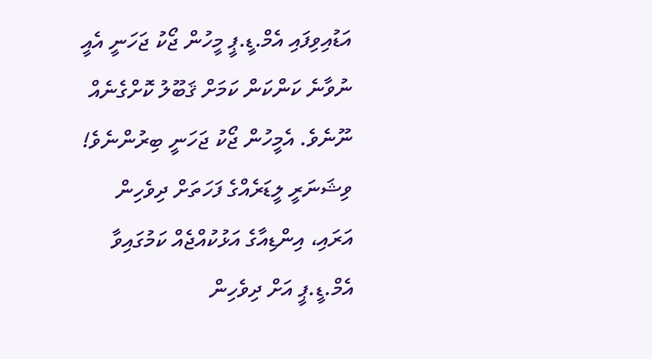އަޑުއިވިފައި އެމް.ޑީ.ޕީ މީހުން ޖޯކު ޖަހަނީ އެއީ ނުވާނެ ކަންކަން ކަމަށް ޤަބޫލު ކޮށްގެނެއް ނޫނެވެ. އެމީހުން ޖޯކު ޖަހަނީ ބިރުންނެވެ! ވިޝަނަރީ ލީޑަރެއްގެ ފަހަތަށް ދިވެހިން އަރައި، އިންޑިއާގެ އަޅުކުއްޖެއް ކަމުގައިވާ އެމް.ޑީ.ޕީ އަށް ދިވެހިން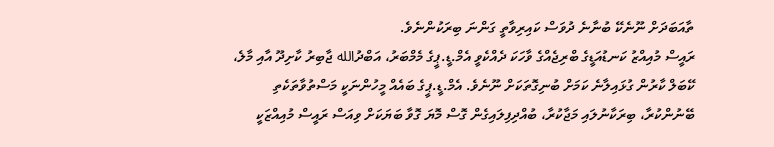ތާއަބަދަށް ނޫނެކޭ ބުނާނެ ދުވަސް ކައިރިވާތީ ގަންނަ ބިރަކުންނެވެ.
ރައީސް މުއިއްޒު ކަނޑުއަޑީގެ ބްރިޖެއްގެ ވާހަކަ ދެއްކެވީ އެމް.ޑީ.ޕީގެ މެމްބަރު، އަބްދުالله ޖާބިރު ކާށިދޫ އާއި މާލެ، ކޭބަލް ކާރުން ގުޅައިލާނެ ކަމަށް ބުނިގޮތަކަށް ނޫނެވެ. އެމް.ޑީ.ޕީގެ ބައެއް މީހުންނަކީ މަސްތުވާތަކެތި ބޭނުންކުރާ، ބިރަކާނުލައި މަޖާކުރާ، ބުއްދިފިލައިގެން ގޮސް މޮޔަ ގޮވާ ބަޔަކަށް ވިއަސް ރައީސް މުއިއްޒަކީ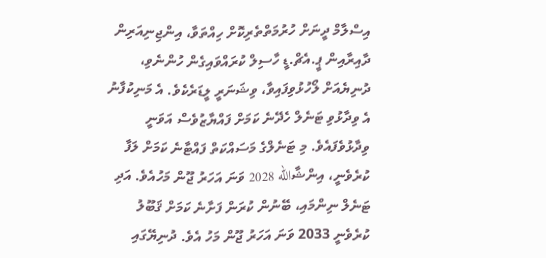އިސްލާމް ދީނަށް ހުރުމަތްތެރިކޮށް ހިއްތަވާ، އިންޖިނިއަރިން ދާއިރާއިން ޕީ.އެޗް.ޑީ ހާސިލް ކުރައްވައިގެން ހުންނެވި، ދުނިޔެއަށް ލޯހުޅުވިފައިވާ، ވިޝަނަރީ ލީޑަރެކެވެ. އެ މަނިކުފާނު އެ ވިދާޅުވި ޓަނެލް ހެދޭނެ ކަމަށް ފައްޔާޒުވެސް އަވަނީ ވިދާޅުވެފައެވެ. މި ޓަނެލްގެ މަސައްކަތް ފައްޓާނެ ކަމަށް ލަފާ ކުރެވެނީ، އިންޝާالله 2028 ވަނަ އަހަރު ޖޫން މަހުއެވެ. އަދި ޓަނެލް ނިންމައި، ބޭނުން ކުރަން ފަށާނެ ކަމަށް ޤަބޫލު ކުރެވެނީ 2033 ވަނަ އަހަރު ޖޫން މަހު އެވެ. ދުނިޔޭގައި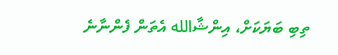ތިބި ބަޔަކަށް، އިންޝާالله އެތަން ފެންނާނެ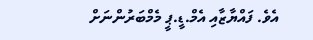އެވެ. ފައްޔާޒާއި އެމް.ޑީ.ޕީ މެމްބަރުންނަށް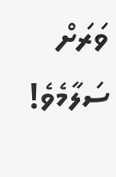ވަރަށް ސަލާމެވެ!